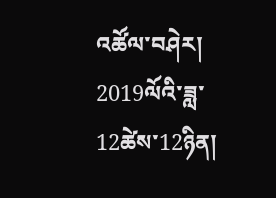འཚོལ་བཤེར།
2019ལོའི་ཟླ་12ཚེས་12ཉིན།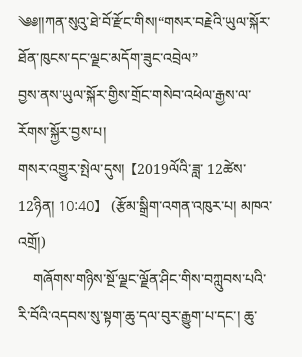༄༅།།ཀན་སུའུ་ཐེ་བོ་རྫོང་གིས།“གསར་བརྗེའི་ཡུལ་སྐོར་ཐོན་ཁུངས་དང་ལྗང་མདོག་ཟུང་འབྲེལ”
བྱས་ནས་ཡུལ་སྐོར་གྱིས་གྲོང་གསེབ་འཕེལ་རྒྱས་ལ་རོགས་སྐྱོར་བྱས་པ།
གསར་འགྱུར་སྤེལ་དུས།  【2019ལོའི་ཟླ་ 12ཚེས་12ཉིན། 10:40】   (རྩོམ་སྒྲིག་འགན་འཁུར་པ། མཁའ་འགྲོ།)
    གཞོགས་གཉིས་སྔོ་ལྗང་ལྗོན་ཤིང་གིས་བཀླུབས་པའི་རི་བོའི་འདབས་སུ་སྟག་ཆུ་དལ་བུར་རྒྱུག་པ་དང་། ཆུ་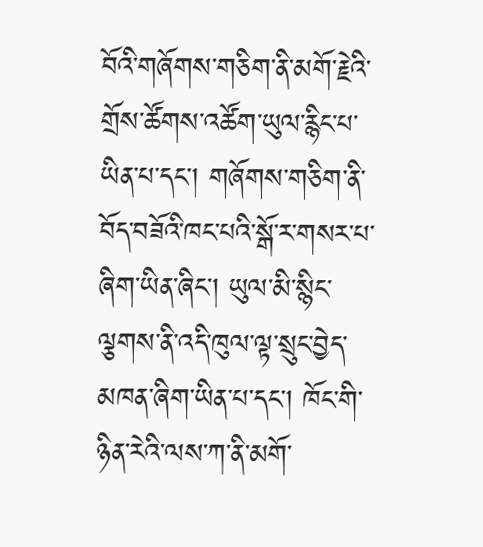བོའི་གཞོགས་གཅིག་ནི་མགོ་རྗེའི་གྲོས་ཚོགས་འཚོག་ཡུལ་རྙིང་པ་ཡིན་པ་དང་། གཞོགས་གཅིག་ནི་བོད་བཟོའི་ཁང་པའི་སྒོ་ར་གསར་པ་ཞིག་ཡིན་ཞིང་། ཡུལ་མི་སྙིང་ལྕགས་ནི་འདི་ཁུལ་ལྟ་སྲུང་བྱེད་མཁན་ཞིག་ཡིན་པ་དང་། ཁོང་གི་ཉིན་རེའི་ལས་ཀ་ནི་མགོ་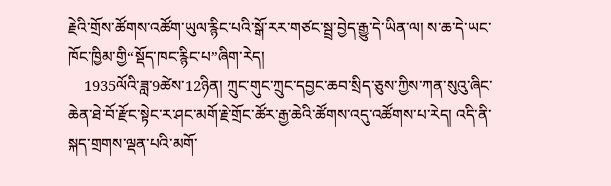རྗེའི་གྲོས་ཚོགས་འཚོག་ཡུལ་རྙིང་པའི་སྒོ་རར་གཙང་སྦྲ་བྱེད་རྒྱུ་དེ་ཡིན་ལ། ས་ཆ་དེ་ཡང་ཁོང་ཁྱིམ་གྱི“སྡོད་ཁང་རྙིང་པ”ཞིག་རེད།
    1935ལོའི་ཟླ་9ཚེས་12ཉིན། ཀྲུང་གུང་ཀྲུང་དབྱང་ཆབ་སྲིད་ཅུས་ཀྱིས་ཀན་སུའུ་ཞིང་ཆེན་ཐེ་བོ་རྫོང་སྟེང་ར་ཤང་མགོ་རྗེ་གྲོང་ཚོར་རྒྱ་ཆེའི་ཚོགས་འདུ་འཚོགས་པ་རེད། འདི་ནི་སྐད་གྲགས་ལྡན་པའི་མགོ་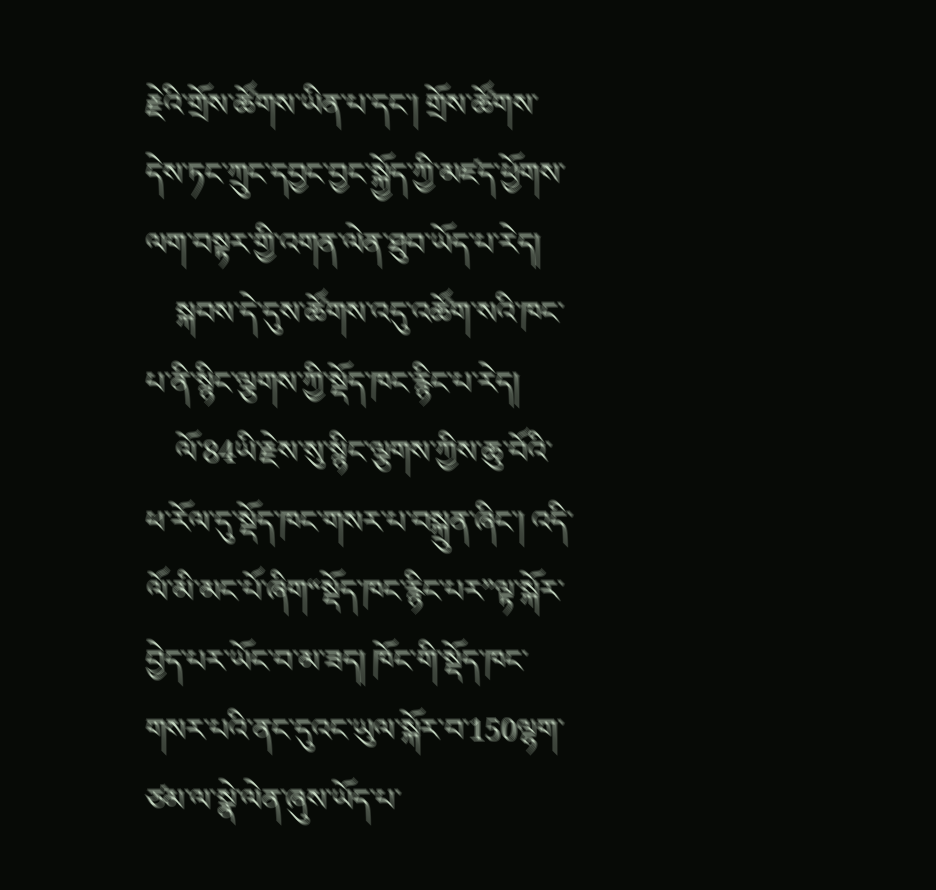རྗེའི་གྲོས་ཚོགས་ཡིན་པ་དང་། གྲོས་ཚོགས་དེས་ཏང་ཀྲུང་དབྱང་བྱང་སྐྱོད་ཀྱི་མཛད་ཕྱོགས་ལག་བསྟར་གྱི་འགན་ལེན་ཐུབ་ཡོད་པ་རེད།
    སྐབས་དེ་དུས་ཚོགས་འདུ་འཚོག་སའི་ཁང་པ་ནི་སྙིང་ལྕགས་ཀྱི་སྡོད་ཁང་རྙིང་པ་རེད།
    ལོ་84ཡི་རྗེས་སུ་སྙིང་ལྕགས་ཀྱིས་ཆུ་བོའི་ཕ་རོལ་དུ་སྡོད་ཁང་གསར་པ་བསྐྲུན་ཞིང་། འདི་ལོ་མི་མང་པོ་ཞིག“སྡོད་ཁང་རྙིང་པར”ལྟ་སྐོར་བྱེད་པར་ཡོང་བ་མ་ཟད། ཁོང་གི་སྡོད་ཁང་གསར་པའི་ནང་དུའང་ཡུལ་སྐོར་བ་150ལྷག་ཙམ་ལ་སྣེ་ལེན་ཞུས་ཡོད་པ་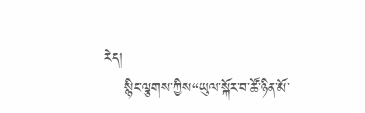རེད།
    སྙིང་ལྕགས་ཀྱིས“ཡུལ་སྐོར་བ་ཚོ་ཉིན་མོ་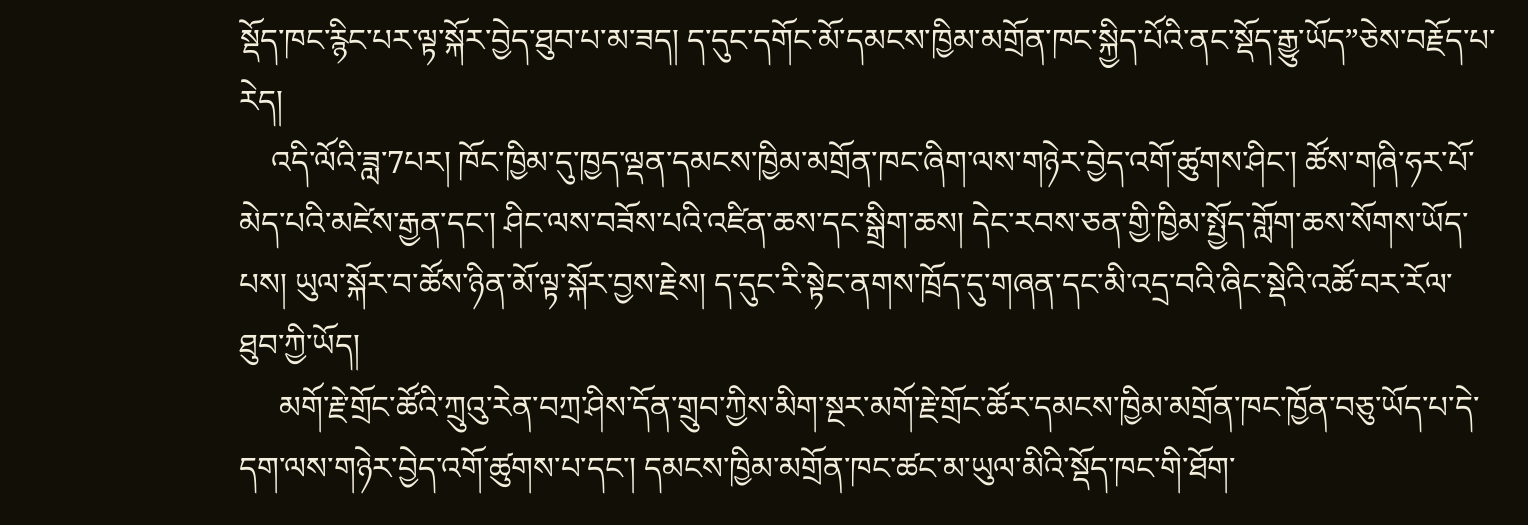སྡོད་ཁང་རྙིང་པར་ལྟ་སྐོར་བྱེད་ཐུབ་པ་མ་ཟད། ད་དུང་དགོང་མོ་དམངས་ཁྱིམ་མགྲོན་ཁང་སྐྱིད་པོའི་ནང་སྡོད་རྒྱུ་ཡོད”ཅེས་བརྗོད་པ་རེད།
    འདི་ལོའི་ཟླ་7པར། ཁོང་ཁྱིམ་དུ་ཁྱད་ལྡན་དམངས་ཁྱིམ་མགྲོན་ཁང་ཞིག་ལས་གཉེར་བྱེད་འགོ་ཚུགས་ཤིང་། ཚོས་གཞི་ཧར་པོ་མེད་པའི་མཛེས་རྒྱན་དང་། ཤིང་ལས་བཟོས་པའི་འཛིན་ཆས་དང་སྒྲིག་ཆས། དེང་རབས་ཅན་གྱི་ཁྱིམ་སྤྱོད་གློག་ཆས་སོགས་ཡོད་པས། ཡུལ་སྐོར་བ་ཚོས་ཉིན་མོ་ལྟ་སྐོར་བྱས་རྗེས། ད་དུང་རི་སྟེང་ནགས་ཁྲོད་དུ་གཞན་དང་མི་འདྲ་བའི་ཞིང་སྡེའི་འཚོ་བར་རོལ་ཐུབ་ཀྱི་ཡོད།
     མགོ་རྗེ་གྲོང་ཚོའི་ཀྲུའུ་རེན་བཀྲ་ཤིས་དོན་གྲུབ་ཀྱིས་མིག་སྔར་མགོ་རྗེ་གྲོང་ཚོར་དམངས་ཁྱིམ་མགྲོན་ཁང་ཁྱོན་བཅུ་ཡོད་པ་དེ་དག་ལས་གཉེར་བྱེད་འགོ་ཚུགས་པ་དང་། དམངས་ཁྱིམ་མགྲོན་ཁང་ཚང་མ་ཡུལ་མིའི་སྡོད་ཁང་གི་ཐོག་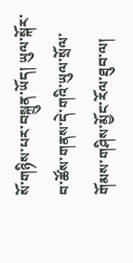སོ་གཉིས་པར་བསྐྲུན་ཡོད། ཡུལ་སྐོར་བ་ཚོས་གནས་དེ་གའི་ཡུལ་སྲོལ་གོམས་གཤིས་མྱོང་རོལ་ཐུབ་ལ།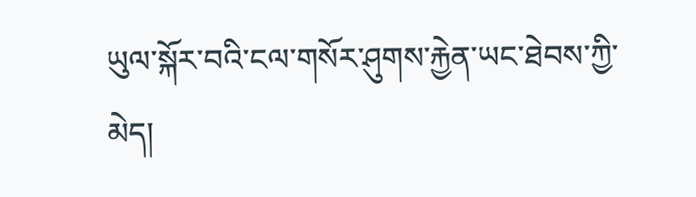ཡུལ་སྐོར་བའི་ངལ་གསོར་ཤུགས་རྐྱེན་ཡང་ཐེབས་ཀྱི་མེད།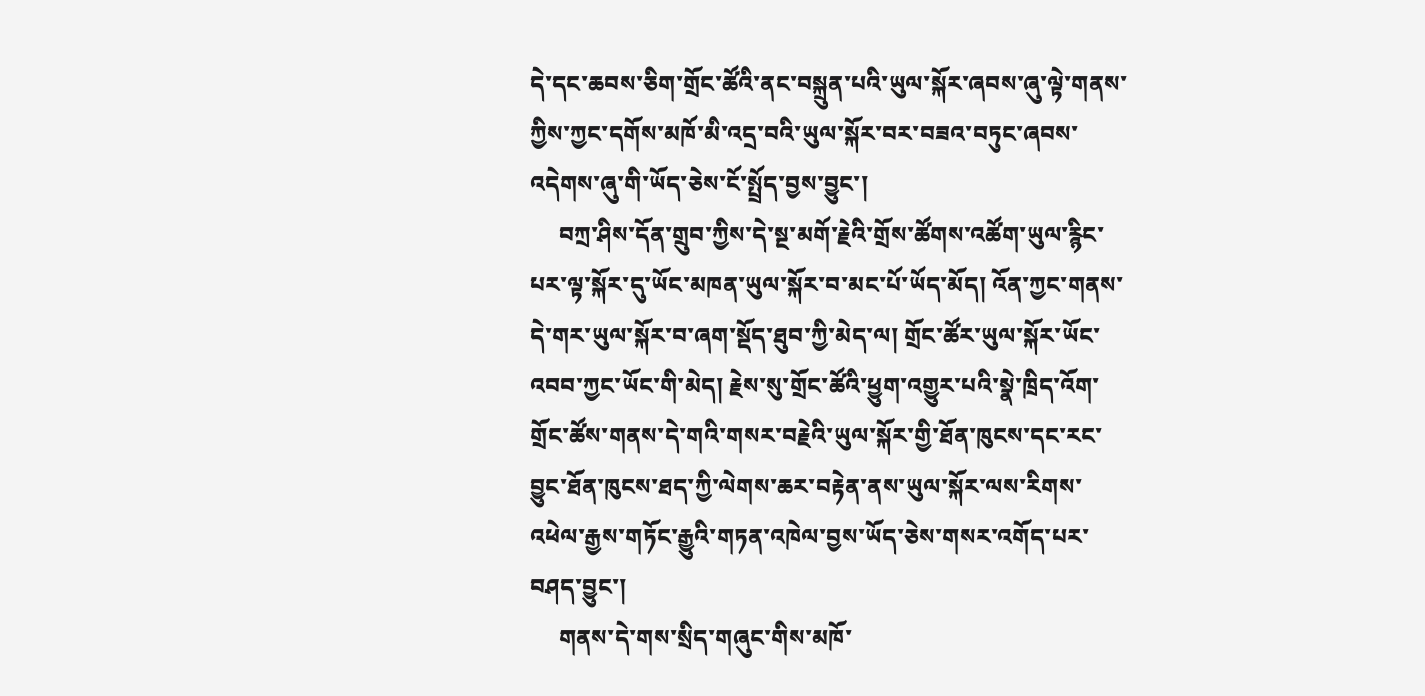དེ་དང་ཆབས་ཅིག་གྲོང་ཚོའི་ནང་བསྐྲུན་པའི་ཡུལ་སྐོར་ཞབས་ཞུ་ལྟེ་གནས་ཀྱིས་ཀྱང་དགོས་མཁོ་མི་འདྲ་བའི་ཡུལ་སྐོར་བར་བཟའ་བཏུང་ཞབས་འདེགས་ཞུ་གི་ཡོད་ཅེས་ངོ་སྤྲོད་བྱས་བྱུང་།
     བཀྲ་ཤིས་དོན་གྲུབ་ཀྱིས་དེ་སྔ་མགོ་རྗེའི་གྲོས་ཚོགས་འཚོག་ཡུལ་རྙིང་པར་ལྟ་སྐོར་དུ་ཡོང་མཁན་ཡུལ་སྐོར་བ་མང་པོ་ཡོད་མོད། འོན་ཀྱང་གནས་དེ་གར་ཡུལ་སྐོར་བ་ཞག་སྡོད་ཐུབ་ཀྱི་མེད་ལ། གྲོང་ཚོར་ཡུལ་སྐོར་ཡོང་འབབ་ཀྱང་ཡོང་གི་མེད། རྗེས་སུ་གྲོང་ཚོའི་ཕྱུག་འགྱུར་པའི་སྣེ་ཁྲིད་འོག་གྲོང་ཚོས་གནས་དེ་གའི་གསར་བརྗེའི་ཡུལ་སྐོར་གྱི་ཐོན་ཁུངས་དང་རང་བྱུང་ཐོན་ཁུངས་ཐད་ཀྱི་ལེགས་ཆར་བརྟེན་ནས་ཡུལ་སྐོར་ལས་རིགས་འཕེལ་རྒྱས་གཏོང་རྒྱུའི་གཏན་འཁེལ་བྱས་ཡོད་ཅེས་གསར་འགོད་པར་བཤད་བྱུང་།
     གནས་དེ་གས་སྲིད་གཞུང་གིས་མཁོ་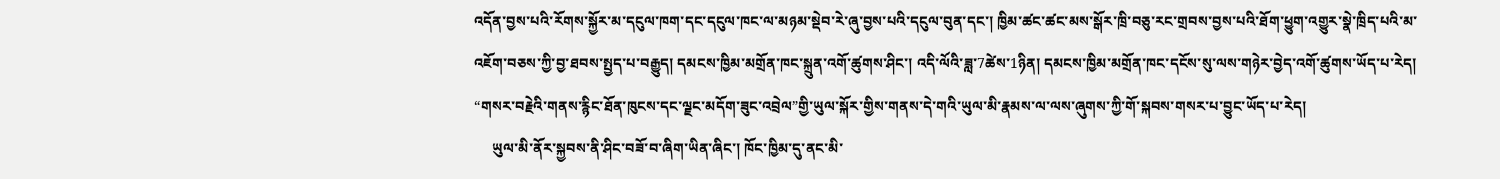འདོན་བྱས་པའི་རོགས་སྐྱོར་མ་དངུལ་ཁག་དང་དངུལ་ཁང་ལ་མཉམ་སྡེབ་རེ་ཞུ་བྱས་པའི་དངུལ་བུན་དང་། ཁྱིམ་ཚང་ཚང་མས་སྒོར་ཁྲི་བཅུ་རང་གྲབས་བྱས་པའི་ཐོག་ཕྱུག་འགྱུར་སྣེ་ཁྲིད་པའི་མ་འཇོག་བཅས་ཀྱི་བྱ་ཐབས་སྤྱད་པ་བརྒྱུད། དམངས་ཁྱིམ་མགྲོན་ཁང་སྐྲུན་འགོ་ཚུགས་ཤིང་། འདི་ལོའི་ཟླ་7ཚེས་1ཉིན། དམངས་ཁྱིམ་མགྲོན་ཁང་དངོས་སུ་ལས་གཉེར་བྱེད་འགོ་ཚུགས་ཡོད་པ་རེད།
“གསར་བརྗེའི་གནས་རྙིང་ཐོན་ཁུངས་དང་ལྗང་མདོག་ཟུང་འབྲེལ”གྱི་ཡུལ་སྐོར་གྱིས་གནས་དེ་གའི་ཡུལ་མི་རྣམས་ལ་ལས་ཞུགས་ཀྱི་གོ་སྐབས་གསར་པ་བྱུང་ཡོད་པ་རེད།
     ཡུལ་མི་ནོར་སྐྱབས་ནི་ཤིང་བཟོ་བ་ཞིག་ཡིན་ཞིང་། ཁོང་ཁྱིམ་དུ་ནང་མི་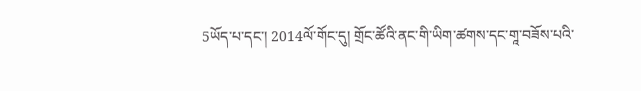5ཡོད་པ་དང་། 2014ལོ་གོང་དུ། གྲོང་ཚོའི་ནང་གི་ཡིག་ཚགས་དང་གཱ་བཟོས་པའི་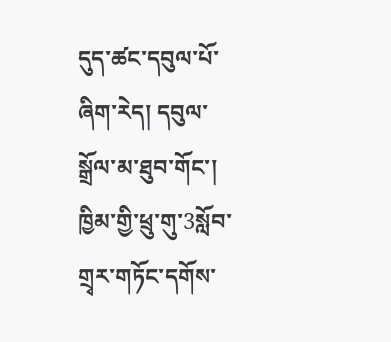དུད་ཚང་དབུལ་པོ་ཞིག་རེད། དབུལ་སྒྲོལ་མ་ཐུབ་གོང་། ཁྱིམ་གྱི་ཕྲུ་གུ་3སློབ་གྲྭར་གཏོང་དགོས་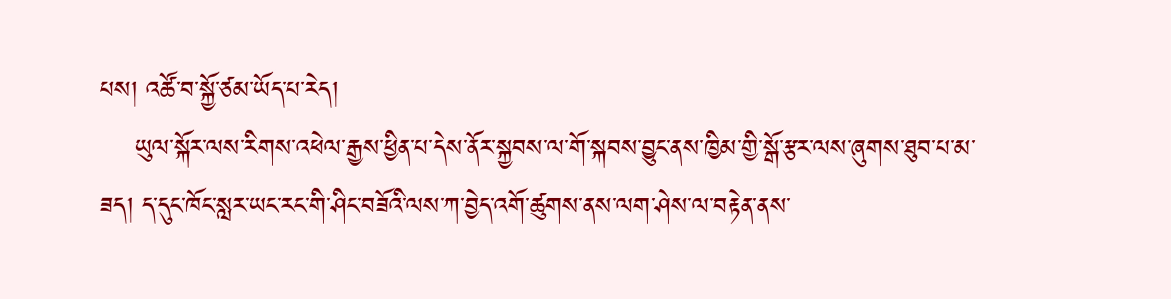པས། འཚོ་བ་སྐྱོ་ཙམ་ཡོད་པ་རེད།
    ཡུལ་སྐོར་ལས་རིགས་འཕེལ་རྒྱས་ཕྱིན་པ་དེས་ནོར་སྐྱབས་ལ་གོ་སྐབས་བྱུང་ནས་ཁྱིམ་གྱི་སྒོ་རྩར་ལས་ཞུགས་ཐུབ་པ་མ་ཟད། ད་དུང་ཁོང་སླར་ཡང་རང་གི་ཤིང་བཟོའི་ལས་ཀ་བྱེད་འགོ་ཚུགས་ནས་ལག་ཤེས་ལ་བརྟེན་ནས་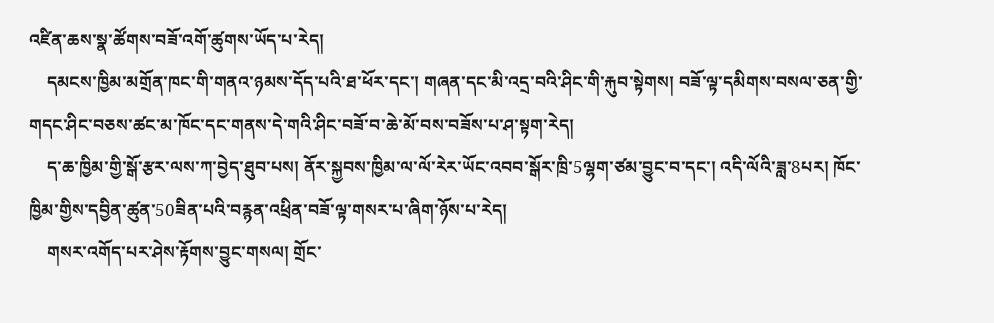འཛིན་ཆས་སྣ་ཚོགས་བཟོ་འགོ་ཚུགས་ཡོད་པ་རེད།
    དམངས་ཁྱིམ་མགྲོན་ཁང་གི་གནའ་ཉམས་དོད་པའི་ཐ་ཕོར་དང་། གཞན་དང་མི་འདྲ་བའི་ཤིང་གི་རྐུབ་སྟེགས། བཟོ་ལྟ་དམིགས་བསལ་ཅན་གྱི་གདང་ཤིང་བཅས་ཚང་མ་ཁོང་དང་གནས་དེ་གའི་ཤིང་བཟོ་བ་ཆེ་མོ་བས་བཟོས་པ་ཤ་སྟག་རེད།
    ད་ཆ་ཁྱིམ་གྱི་སྒོ་རྩར་ལས་ཀ་བྱེད་ཐུབ་པས། ནོར་སྐྱབས་ཁྱིམ་ལ་ལོ་རེར་ཡོང་འབབ་སྒོར་ཁྲི་5ལྷག་ཙམ་བྱུང་བ་དང་། འདི་ལོའི་ཟླ་8པར། ཁོང་ཁྱིམ་གྱིས་དབྱིན་ཚུན་50ཟིན་པའི་བརྙན་འཕྲིན་བཟོ་ལྟ་གསར་པ་ཞིག་ཉོས་པ་རེད།
    གསར་འགོད་པར་ཤེས་རྟོགས་བྱུང་གསལ། གྲོང་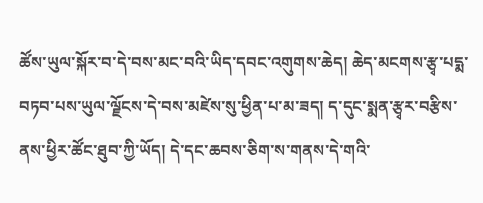ཚོས་ཡུལ་སྐོར་བ་དེ་བས་མང་བའི་ཡིད་དབང་འགུགས་ཆེད། ཆེད་མངགས་རྩྭ་པདྨ་བཏབ་པས་ཡུལ་ལྗོངས་དེ་བས་མཛེས་སུ་ཕྱིན་པ་མ་ཟད། ད་དུང་སྨན་རྩྭར་བརྩིས་ནས་ཕྱིར་ཚོང་ཐུབ་ཀྱི་ཡོད། དེ་དང་ཆབས་ཅིག་ས་གནས་དེ་གའི་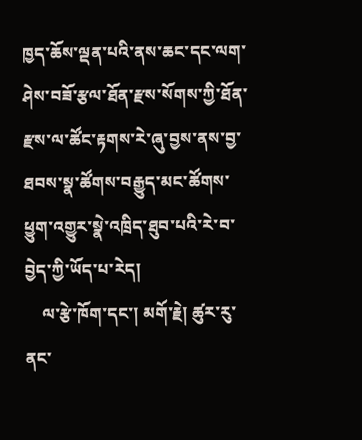ཁྱད་ཆོས་ལྡན་པའི་ནས་ཆང་དང་ལག་ཤེས་བཟོ་རྩལ་ཐོན་རྫས་སོགས་ཀྱི་ཐོན་རྫས་ལ་ཚོང་རྟགས་རེ་ཞུ་བྱས་ནས་བྱ་ཐབས་སྣ་ཚོགས་བརྒྱུད་མང་ཚོགས་ཕྱུག་འགྱུར་སྣེ་འཁྲིད་ཐུབ་པའི་རེ་བ་བྱེད་ཀྱི་ཡོད་པ་རེད།
    ལ་རྩེ་ཁོག་དང་། མགོ་རྗེ། ཚུར་རུ་ནང་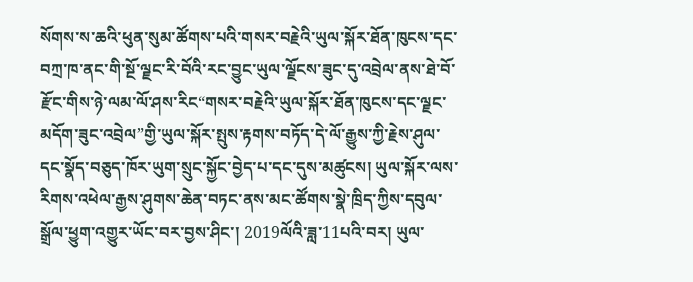སོགས་ས་ཆའི་ཕུན་སུམ་ཚོགས་པའི་གསར་བརྗེའི་ཡུལ་སྐོར་ཐོན་ཁུངས་དང་བཀྲ་ཁ་ནང་གི་སྔོ་ལྗང་རི་བོའི་རང་བྱུང་ཡུལ་ལྗོངས་ཟུང་དུ་འབྲེལ་ནས་ཐེ་བོ་རྫོང་གིས་ཉེ་ལམ་ལོ་ཤས་རིང“གསར་བརྗེའི་ཡུལ་སྐོར་ཐོན་ཁུངས་དང་ལྗང་མདོག་ཟུང་འབྲེལ”གྱི་ཡུལ་སྐོར་སྤུས་རྟགས་བཏོད་དེ་ལོ་རྒྱུས་ཀྱི་རྗེས་ཤུལ་དང་སྣོད་བཅུད་ཁོར་ཡུག་སྲུང་སྐྱོང་བྱེད་པ་དང་དུས་མཚུངས། ཡུལ་སྐོར་ལས་རིགས་འཕེལ་རྒྱས་ཤུགས་ཆེན་བཏང་ནས་མང་ཚོགས་སྣེ་ཁྲིད་ཀྱིས་དབུལ་སྒྲོལ་ཕྱུག་འགྱུར་ཡོང་བར་བྱས་ཤིང་། 2019ལོའི་ཟླ་11པའི་བར། ཡུལ་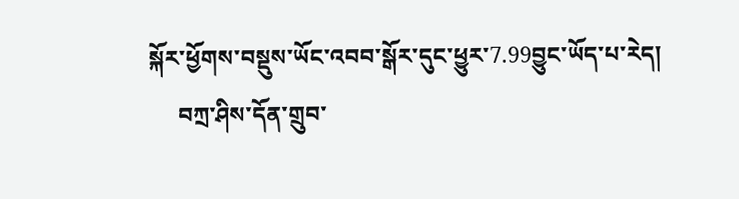སྐོར་ཕྱོགས་བསྡུས་ཡོང་འབབ་སྒོར་དུང་ཕྱུར་7.99བྱུང་ཡོད་པ་རེད།
     བཀྲ་ཤིས་དོན་གྲུབ་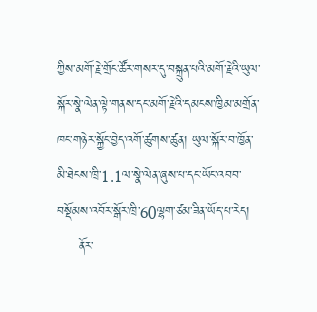ཀྱིས་མགོ་རྗེ་གྲོང་ཚོར་གསར་དུ་བསྐྲུན་པའི་མགོ་རྗེའི་ཡུལ་སྐོར་སྣེ་ལེན་ལྟེ་གནས་དང་མགོ་རྗེའི་དམངས་ཁྱིམ་མགྲོན་ཁང་གཉེར་སྐྱོང་བྱེད་འགོ་ཚུགས་ཚུན། ཡུལ་སྐོར་བ་ཁྱོན་མི་ཐེངས་ཁྲི་1.1ལ་སྣེ་ལེན་ཞུས་པ་དང་ཡོང་འབབ་བསྡོམས་འབོར་སྒོར་ཁྲི་60ལྷག་ཙམ་ཟིན་ཡོད་པ་རེད།
     ནོར་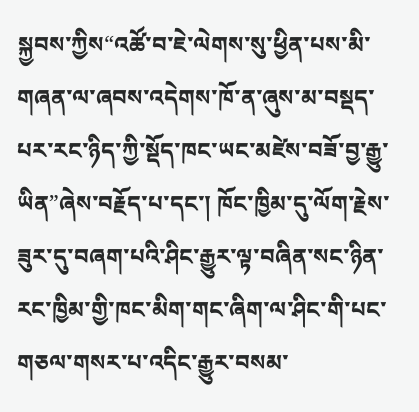སྐྱབས་ཀྱིས“འཚོ་བ་ཇེ་ལེགས་སུ་ཕྱིན་པས་མི་གཞན་ལ་ཞབས་འདེགས་ཁོ་ན་ཞུས་མ་བསྡད་པར་རང་ཉིད་ཀྱི་སྡོད་ཁང་ཡང་མཛེས་བཟོ་བྱ་རྒྱུ་ཡིན”ཞེས་བརྗོད་པ་དང་། ཁོང་ཁྱིམ་དུ་ལོག་རྗེས་ཟུར་དུ་བཞག་པའི་ཤིང་རྒྱུར་ལྟ་བཞིན་སང་ཉིན་རང་ཁྱིམ་གྱི་ཁང་མིག་གང་ཞིག་ལ་ཤིང་གི་པང་གཅལ་གསར་པ་འདིང་རྒྱུར་བསམ་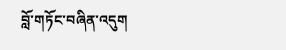བློ་གཏོང་བཞིན་འདུག